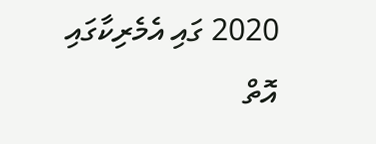2020 ގައި އެމެރިކާގައި އޮތް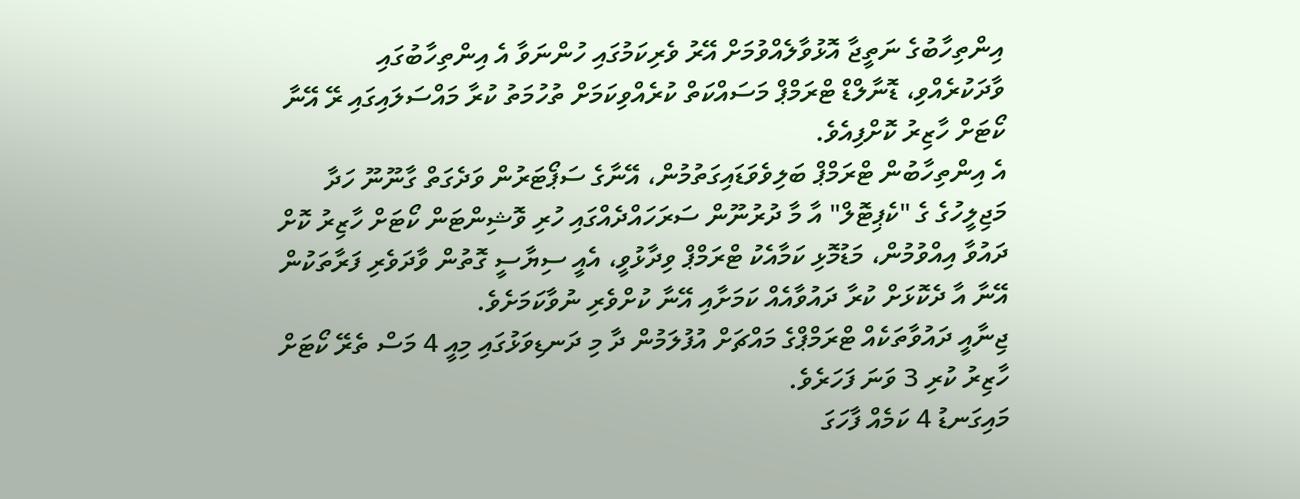އިންތިހާބުގެ ނަތީޖާ އޮޅުވާލެއްވުމަށް އޭރު ވެރިކަމުގައި ހުންނަވާ އެ އިންތިހާބުގައި ވާދަކުރެއްވި، ޑޮނާލްޑް ޓްރަމްޕް މަސައްކަތް ކުރެއްވިކަމަށް ތުހުމަތު ކުރާ މައްސަލައިގައި ރޭ އޭނާ ކޯޓަށް ހާޒިރު ކޮށްފިއެވެ.
އެ އިންތިހާބުން ޓްރަމްޕް ބަލިވެވަޑައިގަތުމުން، އޭނާގެ ސަޕޯޓަރުން ވަދެގަތް ގާނޫނޫ ހަދާ މަޖިލީހުގެ ގެ "ކެޕިޓޮލް" އާ މާ ދުރުނޫން ސަރަހައްދެއްގައި ހުރި ވޮޝިންޓަން ކޯޓަށް ހާޒިރު ކޮށް ދައުވާ އިއްވުމުން، މަޑުމޮޅި ކަމާއެކު ޓްރަމްޕް ވިދާޅުވީ، އެއީ ސިޔާސީ ގޮތުން ވާދަވެރި ފަރާތަކުން އޭނާ އާ ދެކޮޅަށް ކުރާ ދައުވާއެއް ކަމަށާއި އޭނާ ކުށްވެރި ނުވާކަމަށެވެ.
ޖިނާއީ ދައުވާތަކެއް ޓްރަމްޕްގެ މައްޗަށް އުފުލަމުން ދާ މި ދަނޑިވަޅުގައި މިއީ 4 މަސް ތެރޭ ކޯޓަށް ހާޒިރު ކުރި 3 ވަނަ ފަހަރެވެ.
މައިގަނޑު 4 ކަމެއް ފާހަގަ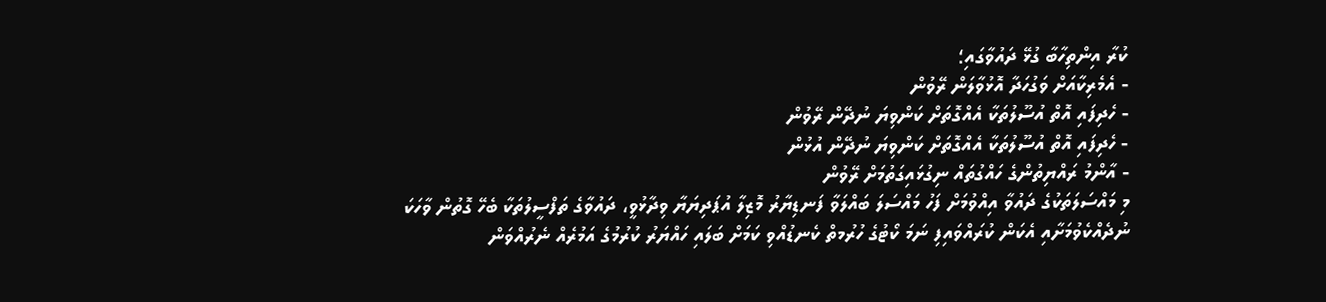ކުރާ އިންތިހާބާ ގުޅޭ ދައުވާގައި؛
- އެމެރިކާއަށް ވަގުހަދާ އޮޅުވާލަން ރޭވުން
- ހެދިފައި އޮތް އުސޫލުތަކާ އެއްގޮތަށް ކަންވިޔަ ނުދޭން ރޭވުން
- ހެދިފައި އޮތް އުސޫލުތަކާ އެއްގޮތަށް ކަންވިޔަ ނުދޭން އުޅުން
- އާންމު ރައްޔިތުންގެ ހައްގުތައް ނިގުޅައިގަތުމަށް ރޭވުން
މި މައްސަލަތަކުގެ ދައުވާ އިއްވުމަށް ފަހު މައްސަލަ ބައްލަވާ ފަނޑިޔާރު މޮޒިލާ އުޕަދިޔަޔާ ވިދާޅުވީ، ދައުވާގެ ތަފްސީލުތަކާ ބެހޭ ގޮތުން ވާހަކަ ނުދެއްކެވުމަށާއި އެކަން ކުރައްވައިފި ނަމަ ކޯޓުގެ ހުރުމތް ކެނޑުއްވި ކަމަށް ބަލައި ހައްޔަރު ކުރުމުގެ އަމުރެއް ނެރުއްވަން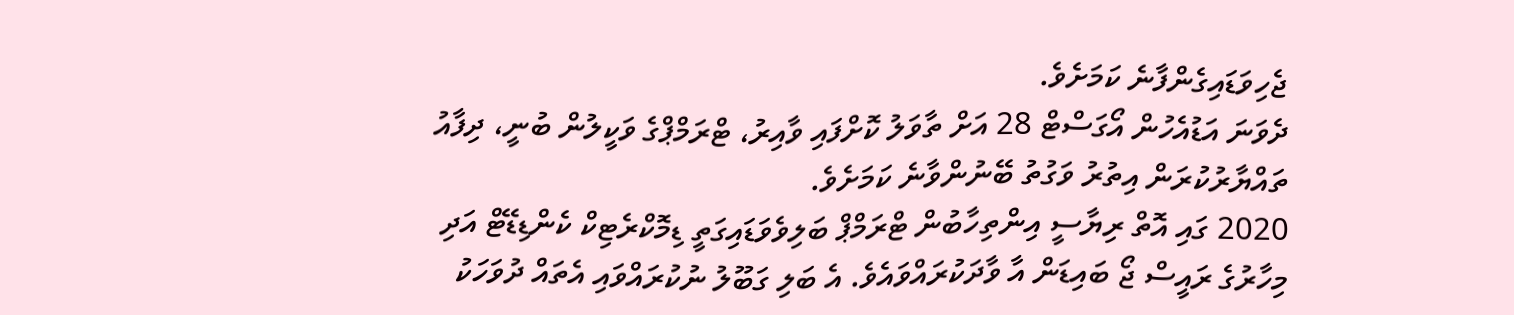ޖެހިވަޑައިގެންފާނެ ކަމަށެވެ.
ދެވަނަ އަޑުއެހުން އޯގަސްޓް 28 އަށް ތާވަލު ކޮށްފައި ވާއިރު، ޓްރަމްޕްގެ ވަކީލުން ބުނީ، ދިފާއު ތައްޔާރުކުރަން އިތުރު ވަގުތު ބޭނުންވާނެ ކަމަށެވެ.
2020 ގައި އޮތް ރިޔާސީ އިންތިހާބުން ޓްރަމްޕް ބަލިވެވަޑައިގަތީ ޑިމޮކްރެޓިކް ކެންޑިޑޭޓް އަދި މިހާރުގެ ރައީސް ޖޯ ބައިޑަން އާ ވާދަކުރައްވައެވެ. އެ ބަލި ގަބޫލު ނުކުރައްވައި އެތައް ދުވަހަކު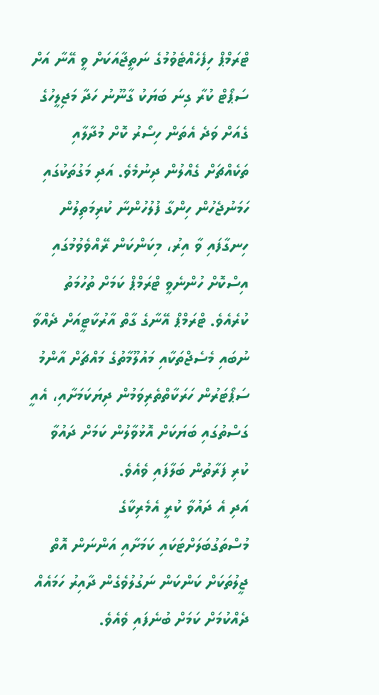ޓްރަމްޕް ހިފެހެއްޓެވުމުގެ ނަތީޖާއަކަށް ވީ އޭނާ އަށް ސަޕޯޓް ކުރާ ގިނަ ބަޔަކު ގާނޫނު ހަދާ މަޖިލީހުގެ ގެއަށް ވަދެ އެތަން ހިސޯރު ކޮށް މުދާލާއި ތަކެއްޗަށް ގެއްލުން ދިނުމެވެ. އަދި މަގުތަކުގައި ހަމަނުޖެހުން ހިންގާ ފުލުހުންނާ ކުރިމަތިލުން ހިނގާފައި ވާ އިރު، މިކަންކަން ރޭއްވެވުމުގައި އިސްކޮށް ހުންނެވީ ޓްރަމްޕް ކަމަށް ތުހުމަތު ކުރެއެވެ. ޓްރަމްޕް އޭނާގެ ގާތް އާރުކާޓީއަށް ދެއްވާ ނުބައި މެސެޖްތަކާއި މައުލޫމާތުގެ މައްޗަށް އާންމު ސަޕޯޓަރުން ހަރަކާތްތެރިވަމުން ދިޔަކަމަށާއި، އެއީ ގަސްތުގައި ބަޔަކަށް އޮޅުވާލުން ކަމަށް ދައުވާ ކުރި ފަރާތުން ބަލާފައި ވެއެވެ.
އަދި އެ ދައުވާ ކުރީ އެމެރިކާގެ މުސްތަގުބަލަށްޓަކައި ކަމަށާއި އަންނަން އޮތް ޖީލުތަކަށް ކަންކަން ނަގުލުވެގެން ދާއިރު ހަމައެއް ދެއްކުމަށް ކަމަށް ބުނެފައި ވެއެވެ.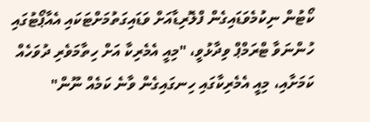ކޯޓުން ނިކުމެވަޑައިގެން ފްލޮރިޑާއަށް ވަޑައިގަތުމަށްޓަކައި އެއާޕޯޓުގައި ހުންނަވާ ޓްރަމްޕް ވިދާޅުވީ، "މިއީ އެމެރިކާ އަށް ހިތާމަވެރި ދުވަހެއް ކަމަށާއި، މިއީ އެމެރިކާގައި ހިނގައިގެން ވާނެ ކަމެއް ނޫން"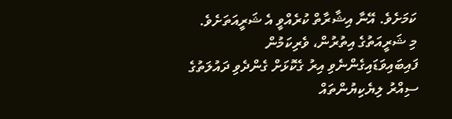ކަމަށެވެ. އޭނާ އިޝާރާތް ކުރެއްވީ އެ ޝަރީއަތަށެވެ.
މި ޝަރީއަތުގެ އިތުރުން، ވެރިކަމުން ފައިބައިވަޑައިގެންނެވި އިރު ގެކޮޅަށް ގެންދެވި ދައުލަތުގެ ސިއްރު ލިޔެކިޔުންތައް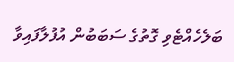ބަލެހެއްޓެވި ގޮތުގެ ސަބަބުން އުފުލާފައިވާ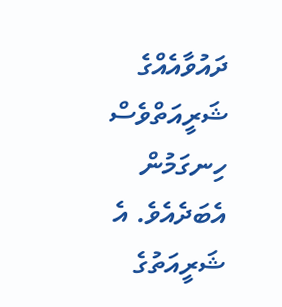ދައުވާއެއްގެ ޝަރީއަތްވެސް ހިނގަމުން އެބަދެއެވެ. އެ ޝަރީއަތުގެ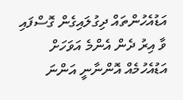އަޑުއެހުންތައް ދިގުލައިގެން ގޮސްފައި ވާ އިރު ދެން އެންމެ އަވަހަށް އަޑުއެހުމެއް އޮންނާނީ އަންނަ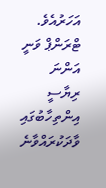އަހަރުއެވެ.
ޓްރަންޕް ވަނީ އަންނަ ރިޔާސީ އިންތިހާބުގައި ވާދަކުރައްވާނެ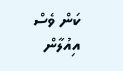ކަން ވެސް އިއުލާން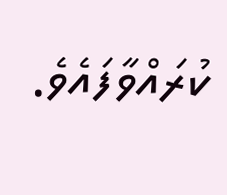ކުރައްވާފައެވެ.